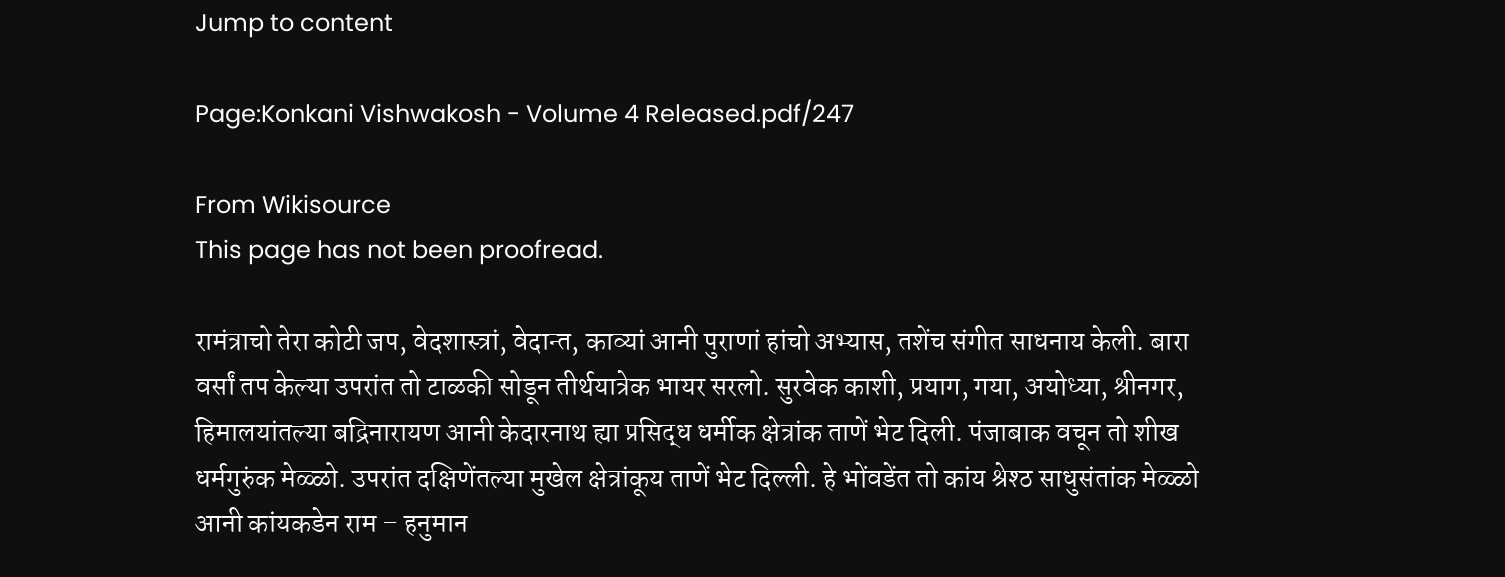Jump to content

Page:Konkani Vishwakosh - Volume 4 Released.pdf/247

From Wikisource
This page has not been proofread.

रामंत्राचो तेरा कोटी जप, वेदशास्त्रां, वेदान्त, काव्यां आनी पुराणां हांचो अभ्यास, तशेंच संगीत साधनाय केली. बारा वर्सां तप केल्या उपरांत तो टाळकी सोडून तीर्थयात्रेक भायर सरलो. सुरवेक काशी, प्रयाग, गया, अयोध्या, श्रीनगर, हिमालयांतल्या बद्रिनारायण आनी केदारनाथ ह्या प्रसिद्ध धर्मीक क्षेत्रांक ताणें भेट दिली. पंजाबाक वचून तो शीख धर्मगुरुंक मेळ्ळो. उपरांत दक्षिणेंतल्या मुखेल क्षेत्रांकूय ताणें भेट दिल्ली. हे भोंवडेंत तो कांय श्रेश्ठ साधुसंतांक मेळ्ळो आनी कांयकडेन राम – हनुमान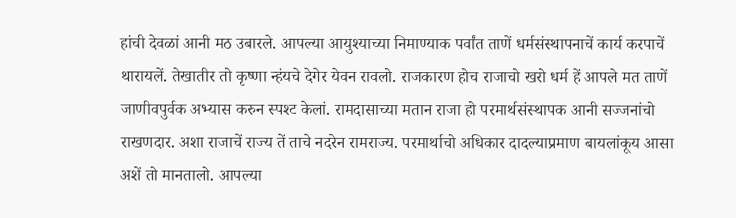हांची देवळां आनी मठ उबारले. आपल्या आयुश्याच्या निमाण्याक पर्वांत ताणें धर्मसंस्थापनाचें कार्य करपाचें थारायलें. तेखातीर तो कृष्णा न्हंयचे देगेर येवन रावलो. राजकारण होच राजाचो खरो धर्म हें आपले मत ताणें जाणीवपुर्वक अभ्यास करुन स्पश्ट केलां. रामदासाच्या मतान राजा हो परमार्थसंस्थापक आनी सज्जनांचो राखणदार. अशा राजाचें राज्य तें ताचे नदरेन रामराज्य. परमार्थाचो अधिकार दादल्याप्रमाण बायलांकूय आसा अशें तो मानतालो. आपल्या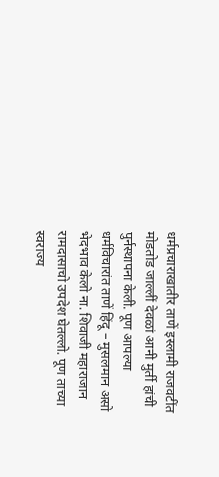धर्मप्रचाराखातीर ताणें इस्लामी राजवटींत मोडतोड जाल्लीं देवळां आनी मुर्ती हांची पुर्नस्थापना केली. पूण आपल्या धर्मविचारांत ताणें हिंदू – मुसलमान असो भेदभाव केलो ना. शिवाजी महाराजान रामदासाचो उपदेश घेतल्लो. पूण ताच्या स्वराज्य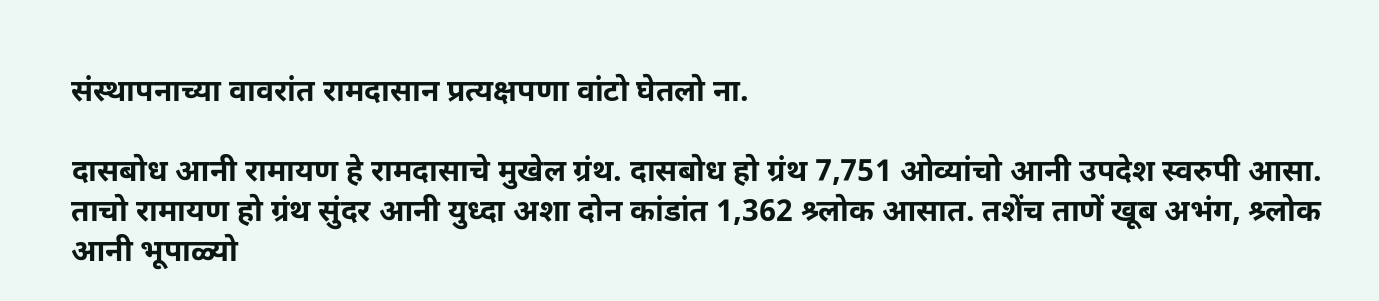संस्थापनाच्या वावरांत रामदासान प्रत्यक्षपणा वांटो घेतलो ना.

दासबोध आनी रामायण हे रामदासाचे मुखेल ग्रंथ. दासबोध हो ग्रंथ 7,751 ओव्यांचो आनी उपदेश स्वरुपी आसा. ताचो रामायण हो ग्रंथ सुंदर आनी युध्दा अशा दोन कांडांत 1,362 श्र्लोक आसात. तशेंच ताणें खूब अभंग, श्र्लोक आनी भूपाळ्यो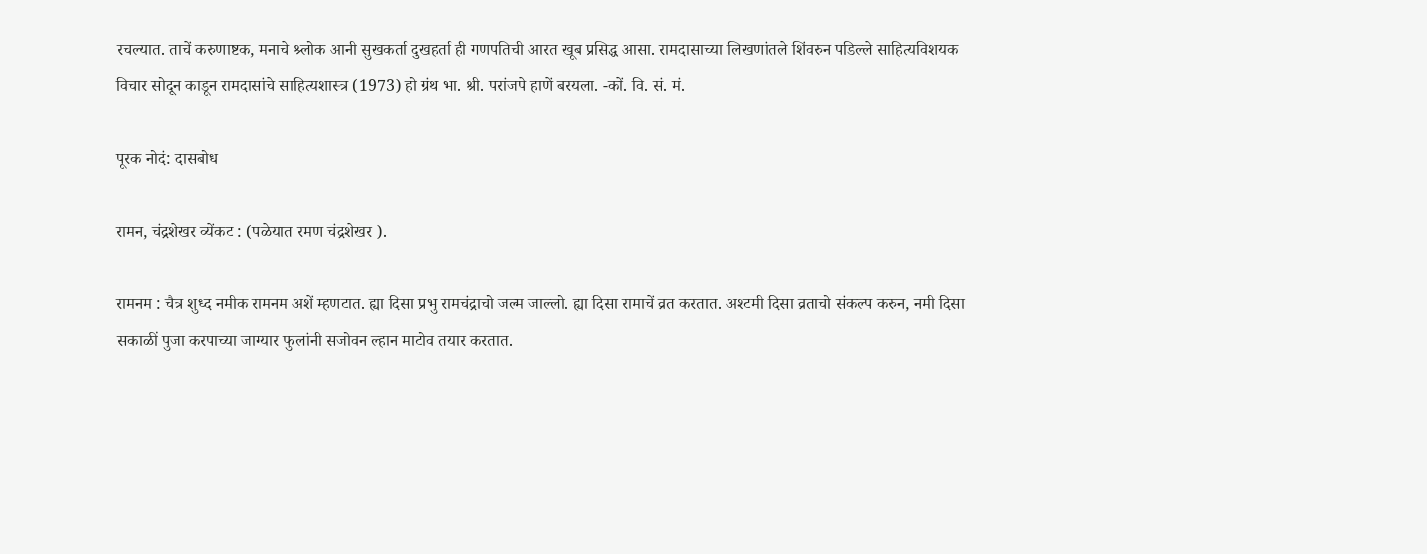रचल्यात. ताचें करुणाष्टक, मनाचे श्र्लोक आनी सुखकर्ता दुखहर्ता ही गणपतिची आरत खूब प्रसिद्ध आसा. रामदासाच्या लिखणांतले शिंवरुन पडिल्ले साहित्यविशयक विचार सोदून काडून रामदासांचे साहित्यशास्त्र (1973) हो ग्रंथ भा. श्री. परांजपे हाणें बरयला. -कों. वि. सं. मं.

पूरक नोदं: दासबोध

रामन, चंद्रशेखर व्येंकट : (पळेयात रमण चंद्रशेखर ).

रामनम : चैत्र शुध्द नमीक रामनम अशें म्हणटात. ह्या दिसा प्रभु रामचंद्राचो जल्म जाल्लो. ह्या दिसा रामाचें व्रत करतात. अश्टमी दिसा व्रताचो संकल्प करुन, नमी दिसा सकाळीं पुजा करपाच्या जाग्यार फुलांनी सजोवन ल्हान माटोव तयार करतात.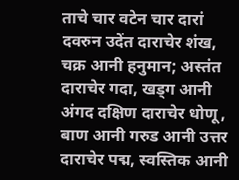ताचे चार वटेन चार दारां दवरुन उदेंत दाराचेर शंख, चक्र आनी हनुमान; अस्तंत दाराचेर गदा, खड्ग आनी अंगद दक्षिण दाराचेर धोणू, बाण आनी गरुड आनी उत्तर दाराचेर पद्म, स्वस्तिक आनी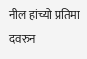नील हांच्यो प्रतिमा दवरुन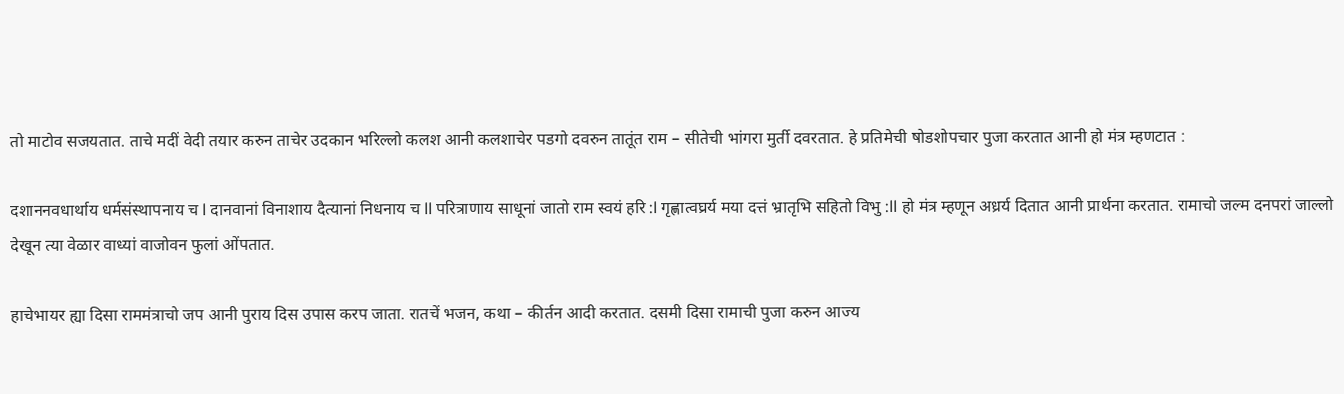तो माटोव सजयतात. ताचे मदीं वेदी तयार करुन ताचेर उदकान भरिल्लो कलश आनी कलशाचेर पडगो दवरुन तातूंत राम – सीतेची भांगरा मुर्ती दवरतात. हे प्रतिमेची षोडशोपचार पुजा करतात आनी हो मंत्र म्हणटात :

दशाननवधार्थाय धर्मसंस्थापनाय च l दानवानां विनाशाय दैत्यानां निधनाय च ll परित्राणाय साधूनां जातो राम स्वयं हरि :l गृह्णात्वघ्रर्य मया दत्तं भ्रातृभि सहितो विभु :ll हो मंत्र म्हणून अध्रर्य दितात आनी प्रार्थना करतात. रामाचो जल्म दनपरां जाल्लो देखून त्या वेळार वाध्यां वाजोवन फुलां ओंपतात.

हाचेभायर ह्या दिसा राममंत्राचो जप आनी पुराय दिस उपास करप जाता. रातचें भजन, कथा – कीर्तन आदी करतात. दसमी दिसा रामाची पुजा करुन आज्य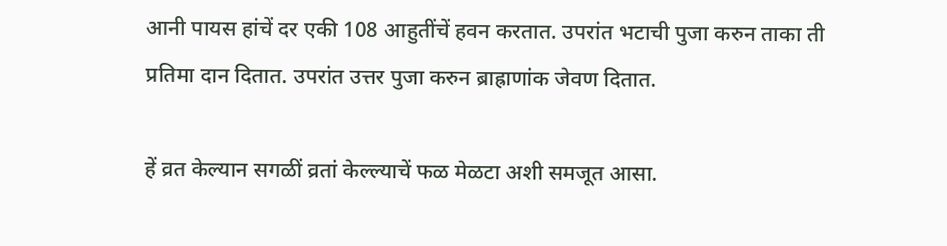आनी पायस हांचें दर एकी 108 आहुतींचें हवन करतात. उपरांत भटाची पुजा करुन ताका ती प्रतिमा दान दितात. उपरांत उत्तर पुजा करुन ब्राह्राणांक जेवण दितात.

हें व्रत केल्यान सगळीं व्रतां केल्ल्याचें फळ मेळटा अशी समजूत आसा.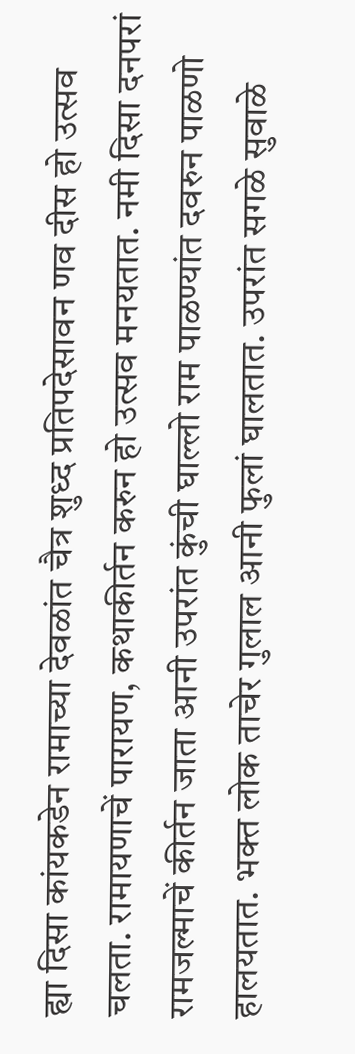ह्या दिसा कांयकडेन रामाच्या देवळांत चैत्र शुध्द प्रतिपदेसावन णव दीस हो उत्सव चलता. रामायणाचें पारायण, कथाकीर्तन करुन हो उत्सव मनयतात. नमी दिसा दनपरां रामजल्माचें कीर्तन जाता आनी उपरांत कुंची घाल्लो राम पाळण्यांत दवरुन पाळणो हालयतात. भक्त लोक ताचेर गुलाल आनी फुलां घालतात. उपरांत सगळे सुवाळे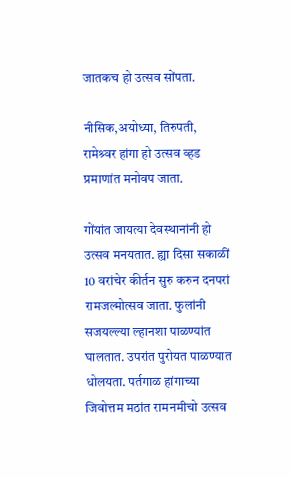जातकच हो उत्सव सोंपता.

नीसिक,अयोध्या, तिरुपती, रामेश्र्वर हांगा हो उत्सव व्हड प्रमाणांत मनोवप जाता.

गोंयांत जायत्या देवस्थानांनी हो उत्सव मनयतात. ह्या दिसा सकाळीं 10 वरांचेर कीर्तन सुरु करुन दनपरां रामजल्मोत्सव जाता. फुलांनी सजयल्ल्या ल्हानशा पाळण्यांत घालतात. उपरांत पुरोयत पाळण्यात धोलयता. पर्तगाळ हांगाच्या जिवोत्तम मठांत रामनमीचो उत्सव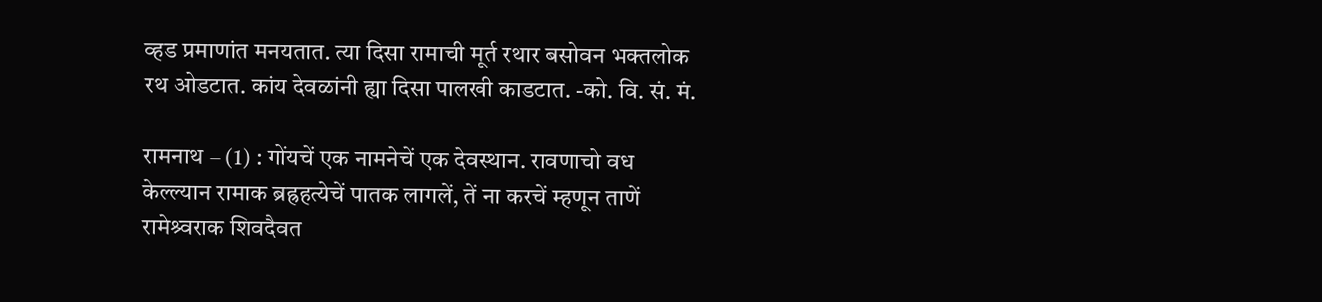व्हड प्रमाणांत मनयतात. त्या दिसा रामाची मूर्त रथार बसोवन भक्तलोक रथ ओडटात. कांय देवळांनी ह्या दिसा पालखी काडटात. -को. वि. सं. मं.

रामनाथ – (1) : गोंयचें एक नामनेचें एक देवस्थान. रावणाचो वध केल्ल्यान रामाक ब्रह्रहत्येचें पातक लागलें, तें ना करचें म्हणून ताणें रामेश्र्वराक शिवदैवत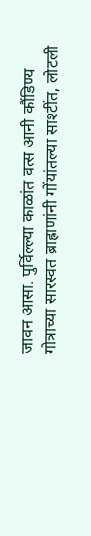जावन आसा. पुर्विल्ल्या काळांत वत्स आनी कौंडिण्य गोत्राच्या सारस्वत ब्राह्राणांनी गोंयांतल्या साश्टींत, लोटली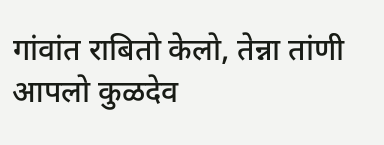गांवांत राबितो केलो, तेन्ना तांणी आपलो कुळदेव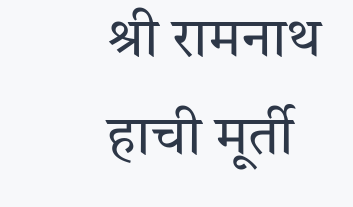श्री रामनाथ हाची मूर्ती